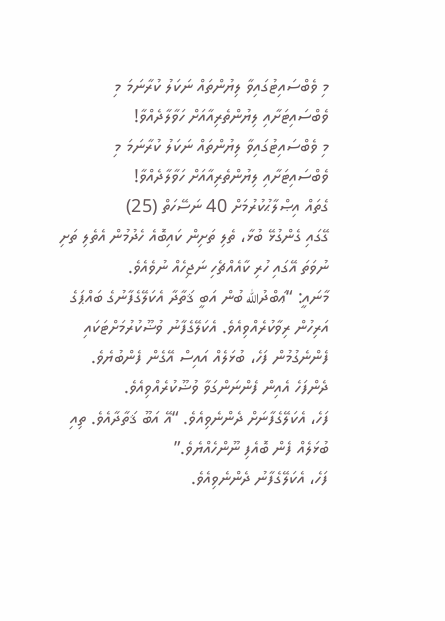މި ވެބްސައިޓުގައިވާ ލިޔުންތައް ނަކަލު ކުރާނަމަ މި ވެބްސައިޓަށާއި ލިޔުންތެރިއާއަށް ހަވާލާދެއްވާ!
މި ވެބްސައިޓުގައިވާ ލިޔުންތައް ނަކަލު ކުރާނަމަ މި ވެބްސައިޓަށާއި ލިޔުންތެރިއާއަށް ހަވާލާދެއްވާ!
ގެތައް އިޞްލާޙުކުރުމަށް 40 ނަސޭހަތް (25)
ގޭގައި ގެންގުޅޭ ބުޅާ، ތެލި ތަށިން ކައިބޮއެ ހެދުމުން އެތެލި ތަށި ނުވަތަ އޭގައި ހުރި ކާއެއްޗެހި ނަޖިހެއް ނުވެއެވެ.
މާނައީ: “ޢަބްދުالله ބުން އަބީ ޤަތާދާ އެކަލޭގެފާނުގެ ބައްޕަގެ އަރިހުން ރިވާކުރެއްވިއެވެ. އެކަލޭގެފާނު ވުޟޫކުރުމަށްޓަކައި ފެންނެގުމުން ފަހެ، ބުޅަލެއް އައިސް އޭގެން ފެންބުޔެވެ. ދެންފަހެ އެއިން ފެންނަންގަވާ ވުޟޫކުރެއްވިއެވެ.
ފަހެ، އެކަލޭގެފާނަށް ދެންނެވިއެވެ. “އޭ އަބޫ ޤަތާދާއެވެ. ތިއި ބުޅަލެއް ފެން ބޮއެފި ނޫންހެއްޔެވެ.”
ފަހެ، އެކަލޭގެފާނު ދެންނެވިއެވެ.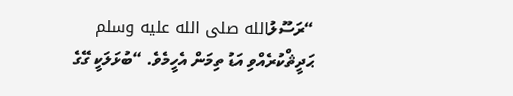“ރަސޫލުالله صلى الله عليه وسلم ޙަދީޘްކުރެއްވި އަޑު ތިމަން އެހީމެވެ. “ބުޅަލަކީ ގޭގެ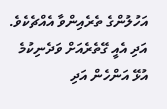އަހުލުންގެ ތެރެއިންވާ އެއްޗެކެވެ. އަދި އެއީ ގޭތެރެއަށް ވަދެނިކުމެ އުޅޭ އަންހެން އަދި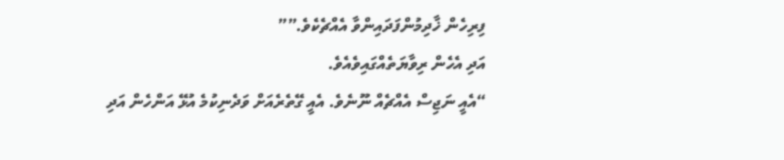ފިރިހެން ޚާދިމުންފަދައިންވާ އެއްޗެކެވެ.””
އަދި އެހެން ރިވާޔަތެއްގައިވެއެވެ.
“އެއީ ނަޖިސް އެއްޗެއް ނޫނެވެ. އެއީ ގޭތެރެއަށް ވަދެނިކުމެ އުޅޭ އަންހެން އަދި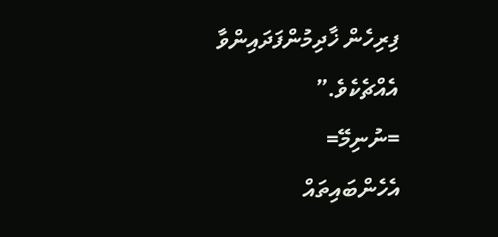ފިރިހެން ޚާދިމުންފަދައިންވާ އެއްޗެކެވެ.”
=ނުނިމޭ=
އެހެންބައިތައް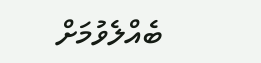ބެއްލެވުމަށް